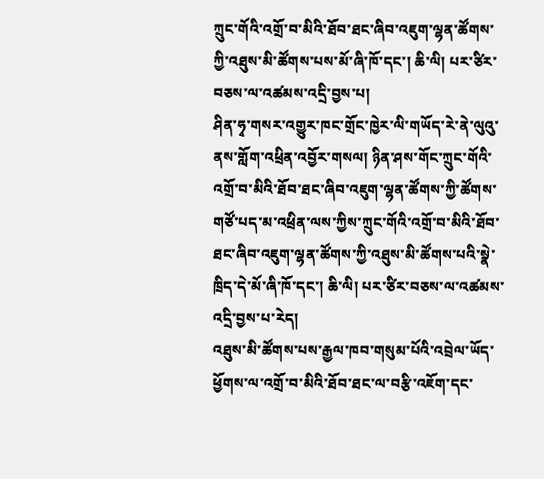ཀྲུང་གོའི་འགྲོ་བ་མིའི་ཐོབ་ཐང་ཞིབ་འཇུག་ལྷན་ཚོགས་ཀྱི་འཐུས་མི་ཚོགས་པས་མོ་ཞི་ཁོ་དང་། ཆི་ལི། པར་ཙིར་བཅས་ལ་འཚམས་འདྲི་བྱས་པ།
ཤིན་ཧྭ་གསར་འགྱུར་ཁང་གྲོང་ཁྱེར་ལི་གཡོད་རེ་ནེ་ལུའུ་ནས་གློག་འཕྲིན་འབྱོར་གསལ། ཉིན་ཤས་གོང་ཀྲུང་གོའི་འགྲོ་བ་མིའི་ཐོབ་ཐང་ཞིབ་འཇུག་ལྷན་ཚོགས་ཀྱི་ཚོགས་གཙོ་པད་མ་འཕྲིན་ལས་ཀྱིས་ཀྲུང་གོའི་འགྲོ་བ་མིའི་ཐོབ་ཐང་ཞིབ་འཇུག་ལྷན་ཚོགས་ཀྱི་འཐུས་མི་ཚོགས་པའི་སྣེ་ཁྲིད་དེ་མོ་ཞི་ཁོ་དང་། ཆི་ལི། པར་ཙིར་བཅས་ལ་འཚམས་འདྲི་བྱས་པ་རེད།
འཐུས་མི་ཚོགས་པས་རྒྱལ་ཁབ་གསུམ་པོའི་འབྲེལ་ཡོད་ཕྱོགས་ལ་འགྲོ་བ་མིའི་ཐོབ་ཐང་ལ་བརྩི་འཇོག་དང་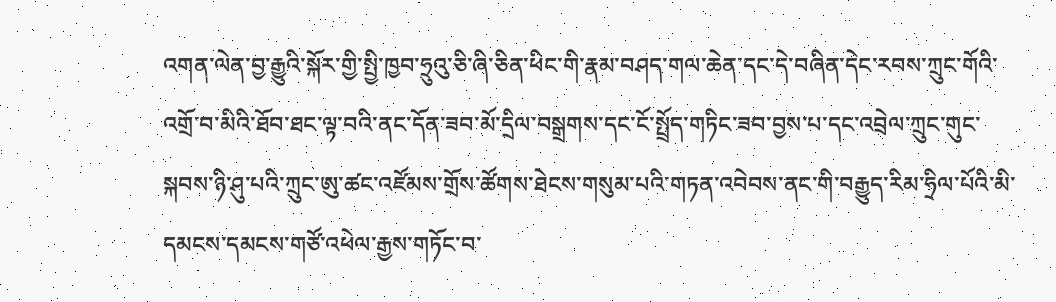འགན་ལེན་བྱ་རྒྱུའི་སྐོར་གྱི་སྤྱི་ཁྱབ་ཧྲུའུ་ཅི་ཞི་ཅིན་ཕིང་གི་རྣམ་བཤད་གལ་ཆེན་དང་དེ་བཞིན་དེང་རབས་ཀྲུང་གོའི་འགྲོ་བ་མིའི་ཐོབ་ཐང་ལྟ་བའི་ནང་དོན་ཟབ་མོ་དྲིལ་བསྒྲགས་དང་ངོ་སྤྲོད་གཏིང་ཟབ་བྱས་པ་དང་འབྲེལ་ཀྲུང་གུང་སྐབས་ཉི་ཤུ་པའི་ཀྲུང་ཨུ་ཚང་འཛོམས་གྲོས་ཚོགས་ཐེངས་གསུམ་པའི་གཏན་འབེབས་ནང་གི་བརྒྱུད་རིམ་ཧྲིལ་པོའི་མི་དམངས་དམངས་གཙོ་འཕེལ་རྒྱས་གཏོང་བ་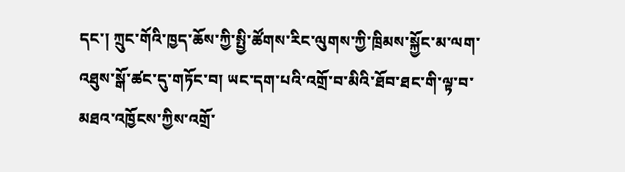དང་། ཀྲུང་གོའི་ཁྱད་ཆོས་ཀྱི་སྤྱི་ཚོགས་རིང་ལུགས་ཀྱི་ཁྲིམས་སྐྱོང་མ་ལག་འཐུས་སྒོ་ཚང་དུ་གཏོང་བ། ཡང་དག་པའི་འགྲོ་བ་མིའི་ཐོབ་ཐང་གི་ལྟ་བ་མཐའ་འཁྱོངས་ཀྱིས་འགྲོ་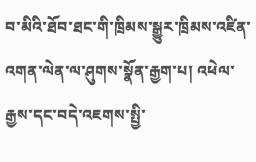བ་མིའི་ཐོབ་ཐང་གི་ཁྲིམས་སྒྱུར་ཁྲིམས་འཛིན་འགན་ལེན་ལ་ཤུགས་སྣོན་རྒྱག་པ། འཕེལ་རྒྱས་དང་བདེ་འཇགས་སྤྱི་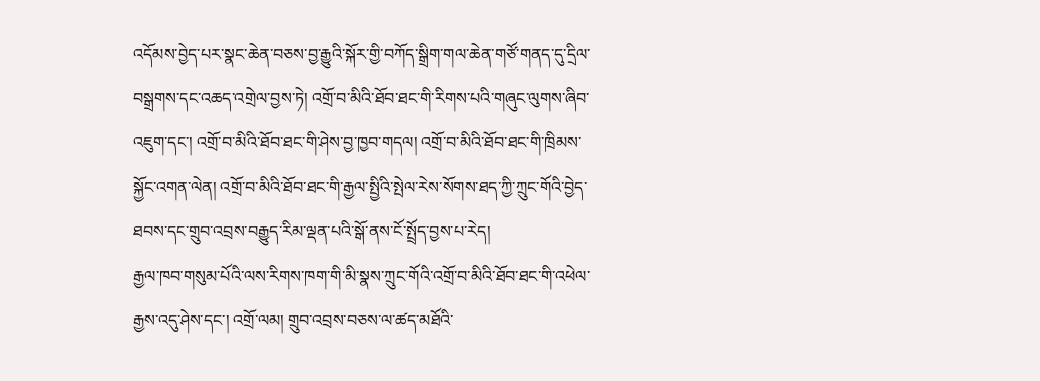འདོམས་བྱེད་པར་སྣང་ཆེན་བཅས་བྱ་རྒྱུའི་སྐོར་གྱི་བཀོད་སྒྲིག་གལ་ཆེན་གཙོ་གནད་དུ་དྲིལ་བསྒྲགས་དང་འཆད་འགྲེལ་བྱས་ཏེ། འགྲོ་བ་མིའི་ཐོབ་ཐང་གི་རིགས་པའི་གཞུང་ལུགས་ཞིབ་འཇུག་དང་། འགྲོ་བ་མིའི་ཐོབ་ཐང་གི་ཤེས་བྱ་ཁྱབ་གདལ། འགྲོ་བ་མིའི་ཐོབ་ཐང་གི་ཁྲིམས་སྐྱོང་འགན་ལེན། འགྲོ་བ་མིའི་ཐོབ་ཐང་གི་རྒྱལ་སྤྱིའི་སྤེལ་རེས་སོགས་ཐད་ཀྱི་ཀྲུང་གོའི་བྱེད་ཐབས་དང་གྲུབ་འབྲས་བརྒྱུད་རིམ་ལྡན་པའི་སྒོ་ནས་ངོ་སྤྲོད་བྱས་པ་རེད།
རྒྱལ་ཁབ་གསུམ་པོའི་ལས་རིགས་ཁག་གི་མི་སྣས་ཀྲུང་གོའི་འགྲོ་བ་མིའི་ཐོབ་ཐང་གི་འཕེལ་རྒྱས་འདུ་ཤེས་དང་། འགྲོ་ལམ། གྲུབ་འབྲས་བཅས་ལ་ཚད་མཐོའི་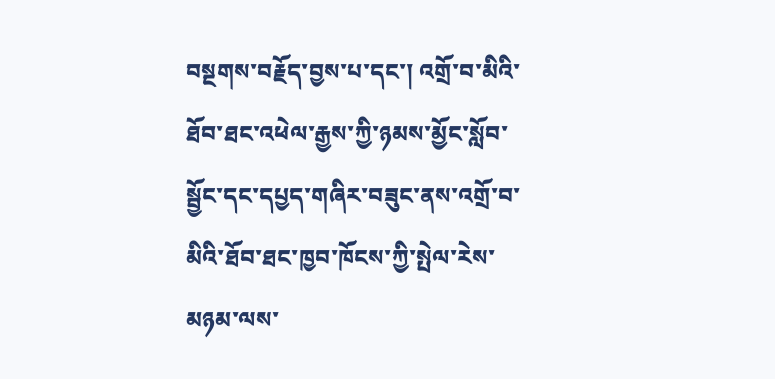བསྔགས་བརྗོད་བྱས་པ་དང་། འགྲོ་བ་མིའི་ཐོབ་ཐང་འཕེལ་རྒྱས་ཀྱི་ཉམས་མྱོང་སློབ་སྦྱོང་དང་དཔྱད་གཞིར་བཟུང་ནས་འགྲོ་བ་མིའི་ཐོབ་ཐང་ཁྱབ་ཁོངས་ཀྱི་སྤེལ་རེས་མཉམ་ལས་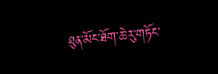ཐུན་མོང་ཐོག་ཆེ་རུ་གཏོང་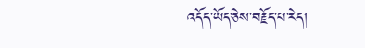འདོད་ཡོད་ཅེས་བརྗོད་པ་རེད།